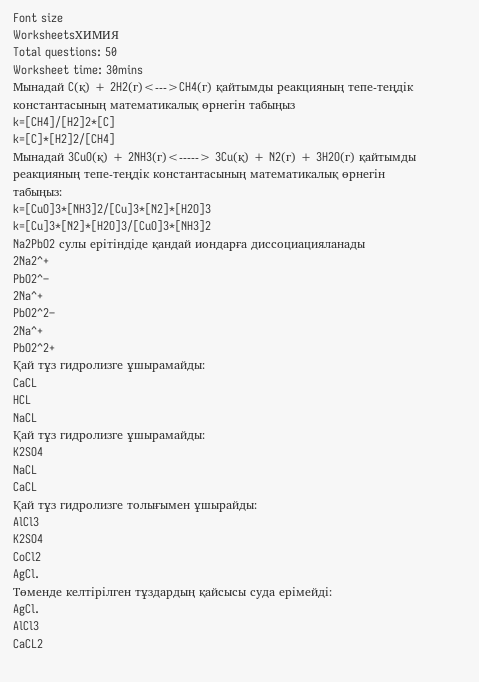Font size
WorksheetsХИМИЯ
Total questions: 50
Worksheet time: 30mins
Мынадай C(қ) + 2H2(г)<--->CH4(г) қайтымды реакцияның тепе-теңдік константасының математикалық өрнегін табыңыз
k=[CH4]/[H2]2*[C]
k=[C]*[H2]2/[CH4]
Мынадай 3CuO(қ) + 2NH3(г)<-----> 3Cu(қ) + N2(г) + 3H2O(г) қайтымды реакцияның тепе-теңдік константасының математикалық өрнегін табыңыз:
k=[CuO]3*[NH3]2/[Cu]3*[N2]*[H2O]3
k=[Cu]3*[N2]*[H2O]3/[CuO]3*[NH3]2
Na2PbO2 сулы ерітіндіде қандай иондарға диссоциацияланады
2Na2^+
PbO2^–
2Na^+
PbO2^2–
2Na^+
PbO2^2+
Қай тұз гидролизге ұшырамайды:
CaCL
HCL
NaCL
Қай тұз гидролизге ұшырамайды:
K2SO4
NaCL
CaCL
Қай тұз гидролизге толығымен ұшырайды:
AlCl3
K2SO4
CoCl2
AgCl.
Төменде келтірілген тұздардың қайсысы суда ерімейді:
AgCl.
AlCl3
CaCL2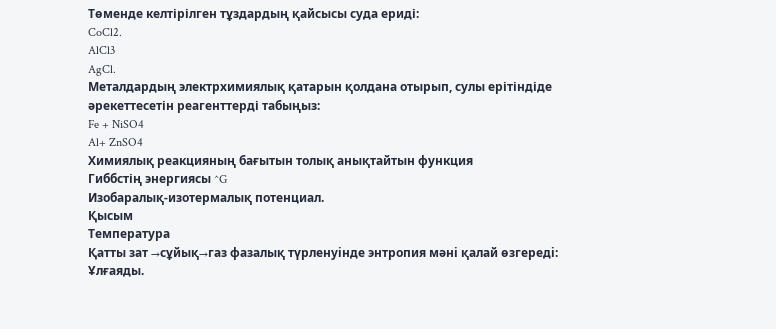Төменде келтірілген тұздардың қайсысы суда ериді:
CoCl2.
AlCl3
AgCl.
Металдардың электрхимиялық қатарын қолдана отырып, сулы ерітіндіде әрекеттесетін реагенттерді табыңыз:
Fe + NiSO4
Al+ ZnSO4
Химиялық реакцияның бағытын толық анықтайтын функция
Гиббстің энергиясы ^G
Изобаралық-изотермалық потенциал.
Қысым
Температура
Қатты зат →сұйық→газ фазалық түрленуiнде энтропия мәнi қалай өзгередi:
Ұлғаяды.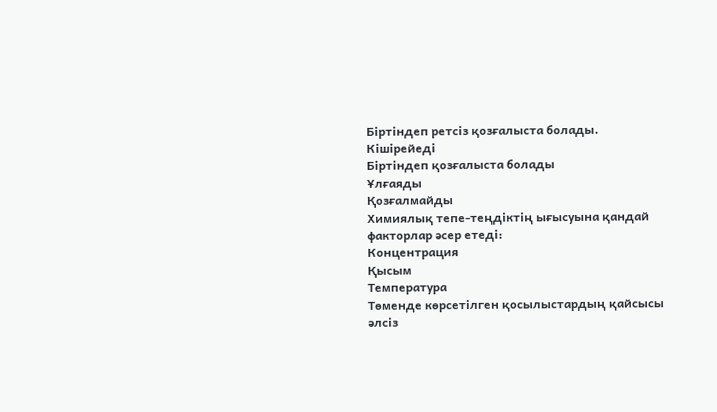Біртіндеп ретсіз қозғалыста болады.
Кішірейеді
Біртіндеп қозғалыста болады
Ұлғаяды
Қозғалмайды
Химиялық тепе-теңдiктiң ығысуына қандай факторлар әсер етедi:
Концентрация
Қысым
Температура
Төменде көрсетiлген қосылыстардың қайсысы әлсiз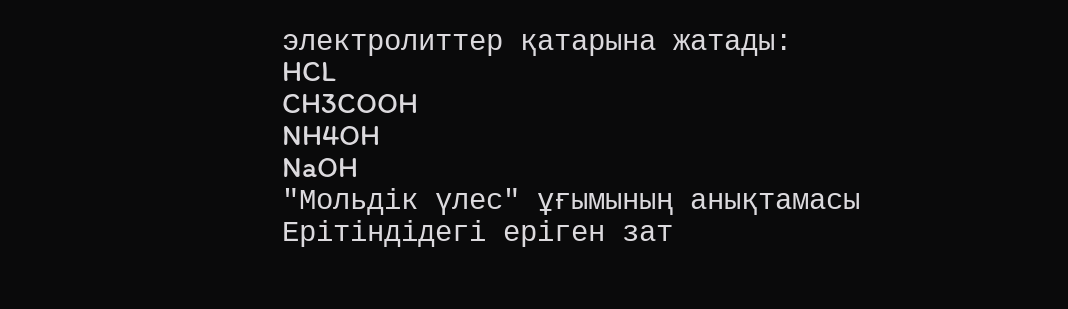электролиттер қатарына жатады:
HCL
CH3COOH
NH4OH
NaOH
"Мольдiк үлес" ұғымының анықтамасы
Ерітіндідегі еріген зат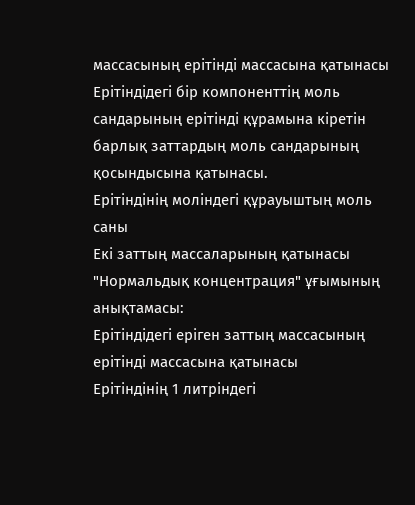массасының ерітінді массасына қатынасы
Ерiтiндiдегi бiр компоненттiң моль сандарының ерiтiндi құрамына кiретiн барлық заттардың моль сандарының қосындысына қатынасы.
Ерітіндінің моліндегі құрауыштың моль саны
Екі заттың массаларының қатынасы
"Нормальдық концентрация" ұғымының анықтамасы:
Ерітіндідегі еріген заттың массасының ерітінді массасына қатынасы
Ерітіндінің 1 литріндегі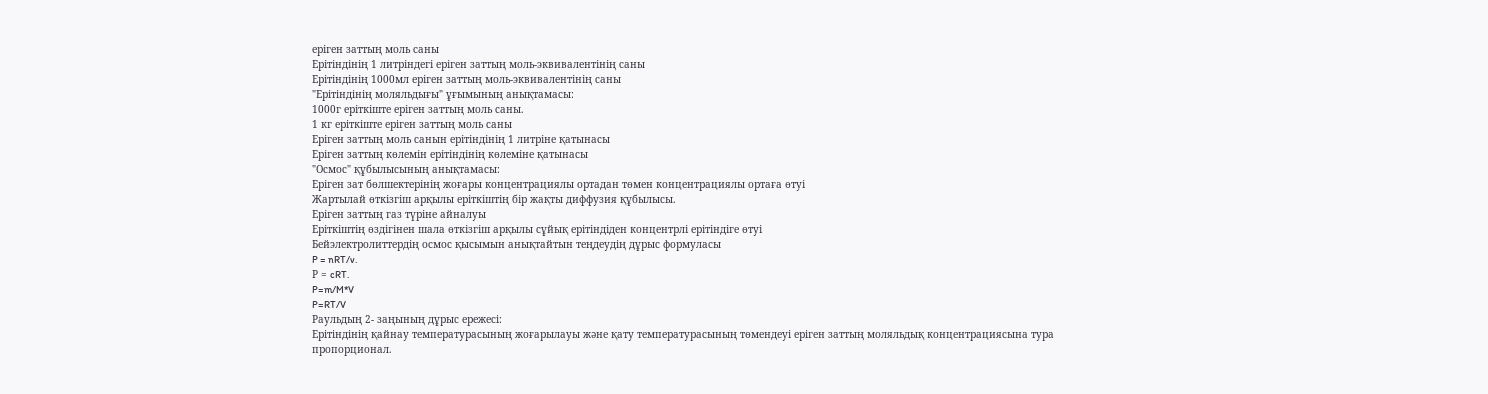еріген заттың моль саны
Ерітіндінің 1 литріндегі еріген заттың моль-эквивалентінің саны
Ерітіндінің 1000мл еріген заттың моль-эквивалентінің саны
"Ерiтiндiнiң моляльдығы" ұғымының анықтамасы:
1000г еріткіште еріген заттың моль саны.
1 кг ерiткiште ерiген заттың моль саны
Еріген заттың моль санын ерітіндінің 1 литріне қатынасы
Еріген заттың көлемін ерітіндінің көлеміне қатынасы
"Осмос" құбылысының анықтамасы:
Еріген зат бөлшектерінің жоғары концентрациялы ортадан төмен концентрациялы ортаға өтуі
Жартылай өткізгіш арқылы еріткіштің бір жақты диффузия құбылысы.
Еріген заттың газ түріне айналуы
Еріткіштің өздігінен шала өткізгіш арқылы сұйық ерітіндіден концентрлі ерітіндіге өтуі
Бейэлектролиттердің осмос қысымын анықтайтын теңдеудiң дұрыс формуласы
P = nRT/v.
Р = cRT.
P=m/M*V
P=RT/V
Раульдың 2- заңының дұрыс ережесi:
Ерiтiндiнiң қайнау температурасының жоғарылауы және қату температурасының төмендеуi ерiген заттың моляльдық концентрациясына тура пропорционал.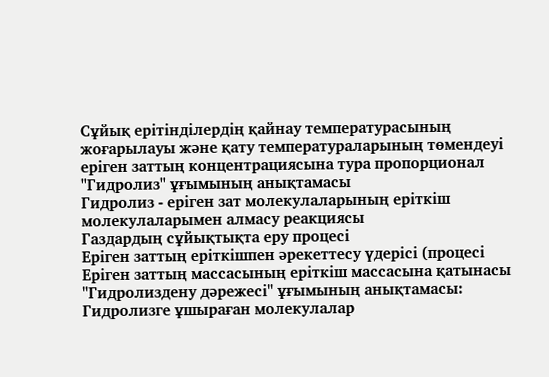Сұйық ерітінділердің қайнау температурасының жоғарылауы және қату температураларының төмендеуі еріген заттың концентрациясына тура пропорционал
"Гидролиз" ұғымының анықтамасы
Гидролиз - ерiген зат молекулаларының еріткіш молекулаларымен алмасу реакциясы
Газдардың сұйықтықта еру процесі
Еріген заттың еріткішпен әрекеттесу үдерісі (процесі
Еріген заттың массасының еріткіш массасына қатынасы
"Гидролиздену дәрежесi" ұғымының анықтамасы:
Гидролизге ұшыраған молекулалар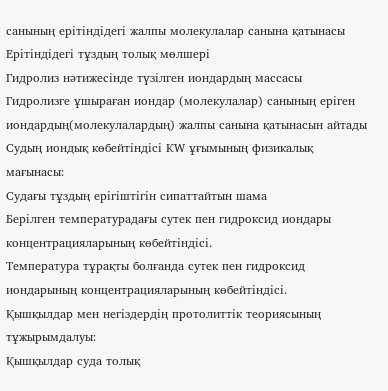санының ерiтiндiдегi жалпы молекулалар санына қатынасы
Ерітіндідегі тұздың толық мөлшері
Гидролиз нәтижесінде түзілген иондардың массасы
Гидролизге ұшыраған иондар (молекулалар) санының еріген иондардың(молекулалардың) жалпы санына қатынасын айтады
Судың иондық көбейтiндiсi КW ұғымының физикалық мағынасы:
Судағы тұздың ерігіштігін сипаттайтын шама
Берілген температурадағы сутек пен гидроксид иондары концентрацияларының көбейтiндiсi.
Температура тұрақты болғанда сутек пен гидроксид иондарының концентрацияларының көбейтіндісі.
Қышқылдар мен негіздердің протолиттік теориясының тұжырымдалуы:
Қышқылдар суда толық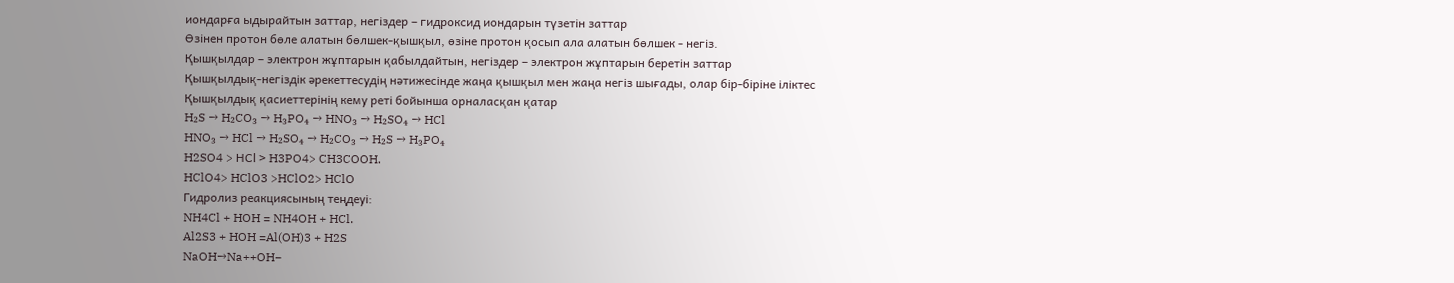иондарға ыдырайтын заттар, негіздер – гидроксид иондарын түзетін заттар
Өзінен протон бөле алатын бөлшек-қышқыл, өзіне протон қосып ала алатын бөлшек - негіз.
Қышқылдар – электрон жұптарын қабылдайтын, негіздер – электрон жұптарын беретін заттар
Қышқылдық-негіздік әрекеттесудің нәтижесінде жаңа қышқыл мен жаңа негіз шығады, олар бір-біріне іліктес
Қышқылдық қасиеттерінің кему ретi бойынша орналасқан қатар
H₂S → H₂CO₃ → H₃PO₄ → HNO₃ → H₂SO₄ → HCl
HNO₃ → HCl → H₂SO₄ → H₂CO₃ → H₂S → H₃PO₄
H2SO4 > НСl > H3PO4> CH3COOH.
HClO4> HClO3 >HClO2> HClO
Гидролиз реакциясының теңдеуі:
NH4Cl + HOH = NH4OH + HCl.
Al2S3 + HOH =Al(OH)3 + H2S
NaOH→Na++OH−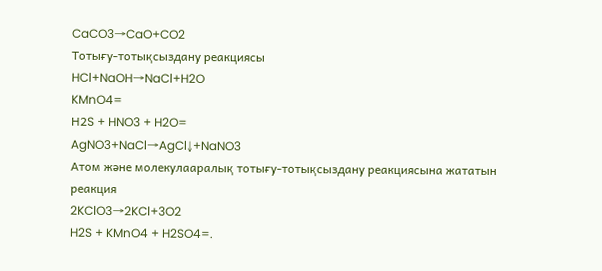CaCO3→CaO+CO2
Тотығу-тотықсыздану реакциясы
HCl+NaOH→NaCl+H2O
KMnO4=
Н2S + HNO3 + H2O=
AgNO3+NaCl→AgCl↓+NaNO3
Атом және молекулааралық тотығу-тотықсыздану реакциясына жататын реакция
2KClO3→2KCl+3O2
H2S + KMnO4 + H2SO4=.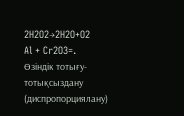2H2O2→2H2O+O2
Al + Cr2O3=.
Өзiндiк тотығу-тотықсыздану (диспропорциялану)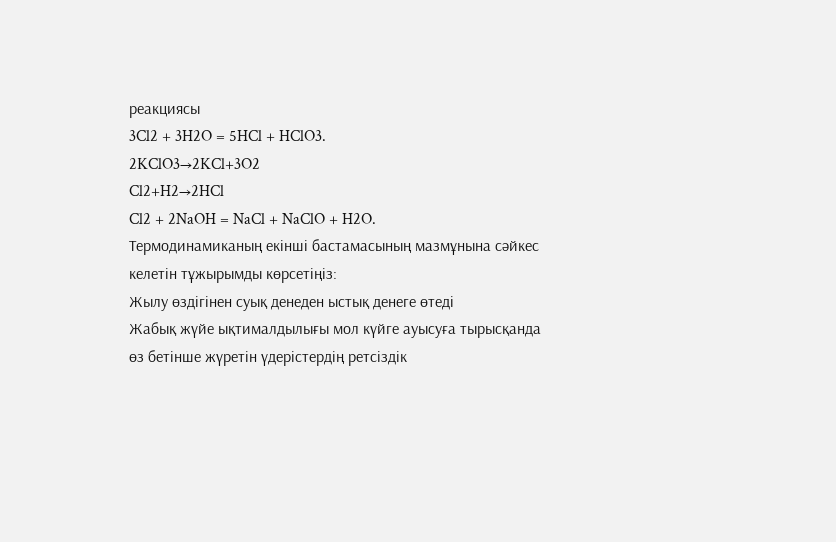реакциясы
3Cl2 + 3H2O = 5HCl + HClO3.
2KClO3→2KCl+3O2
Cl2+H2→2HCl
Cl2 + 2NaOH = NaCl + NaClO + H2O.
Термодинамиканың екiншi бастамасының мазмұнына сәйкес келетiн тұжырымды көрсетiңiз:
Жылу өздігінен суық денеден ыстық денеге өтеді
Жабық жүйе ықтималдылығы мол күйге ауысуға тырысқанда өз бетінше жүретін үдерістердің ретсіздік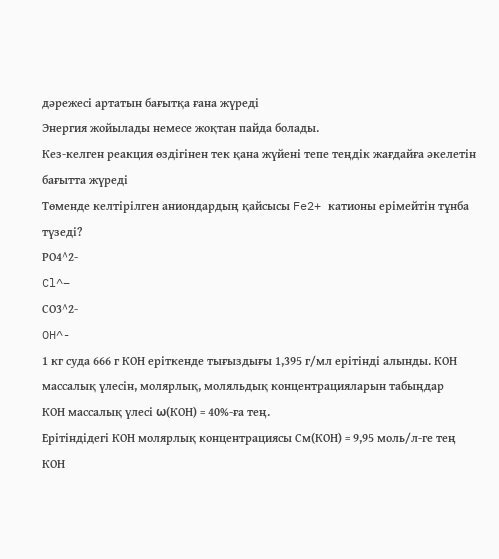дәрежесі артатын бағытқа ғана жүреді
Энергия жойылады немесе жоқтан пайда болады.
Кез-келген реакция өздiгiнен тек қана жүйенi тепе теңдiк жағдайға әкелетiн бағытта жүредi
Төменде келтiрiлген аниондардың қайсысы Fe2+ катионы ерімейтін тұнба түзедi?
РО4^2-
Cl^−
СО3^2-
OH^-
1 кг суда 666 г КОН еріткенде тығыздығы 1,395 г/мл ерітінді алынды. КОН массалық үлесін, молярлық, моляльдық концентрацияларын табыңдар
КОН массалық үлесі ω(КОН) = 40%-ға тең.
Ерітіндідегі КОН молярлық концентрациясы См(КОН) = 9,95 моль/л-ге тең
КОН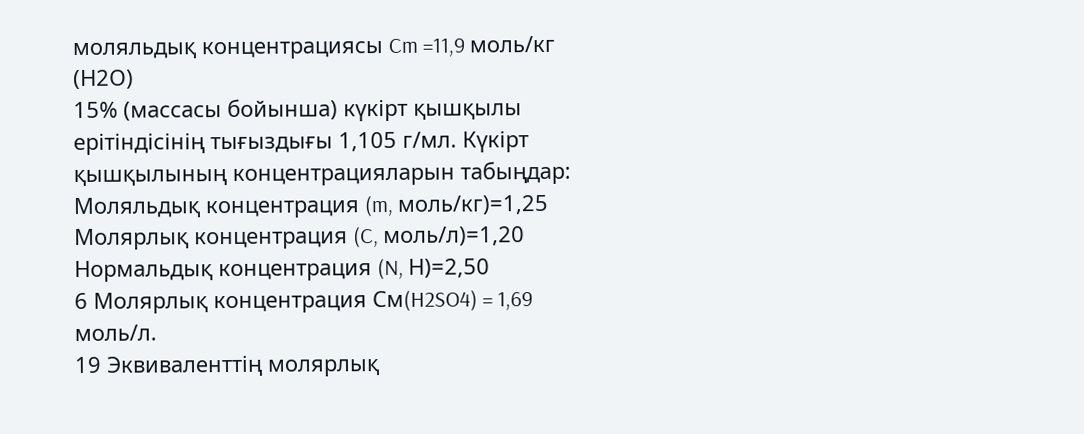моляльдық концентрациясы Cm =11,9 моль/кг (Н2О)
15% (массасы бойынша) күкірт қышқылы ерітіндісінің тығыздығы 1,105 г/мл. Күкірт қышқылының концентрацияларын табыңдар:
Моляльдық концентрация (m, моль/кг)=1,25
Молярлық концентрация (C, моль/л)=1,20
Нормальдық концентрация (N, Н)=2,50
6 Молярлық концентрация См(H2SO4) = 1,69 моль/л.
19 Эквиваленттің молярлық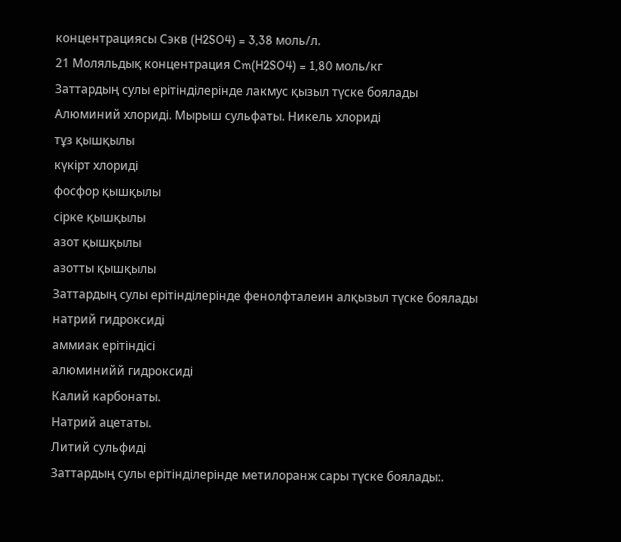концентрациясы Сэкв (H2SO4) = 3,38 моль/л.
21 Моляльдық концентрация Cm(H2SO4) = 1,80 моль/кг
Заттардың сулы ерітінділерінде лакмус қызыл түске боялады
Алюминий хлориді. Мырыш сульфаты. Никель хлориді
тұз қышқылы
күкірт хлориді
фосфор қышқылы
сірке қышқылы
азот қышқылы
азотты қышқылы
Заттардың сулы ерітінділерінде фенолфталеин алқызыл түске боялады
натрий гидроксиді
аммиак ерітіндісі
алюминийй гидроксиді
Калий карбонаты.
Натрий ацетаты.
Литий сульфиді
Заттардың сулы ерітінділерінде метилоранж сары түске боялады:.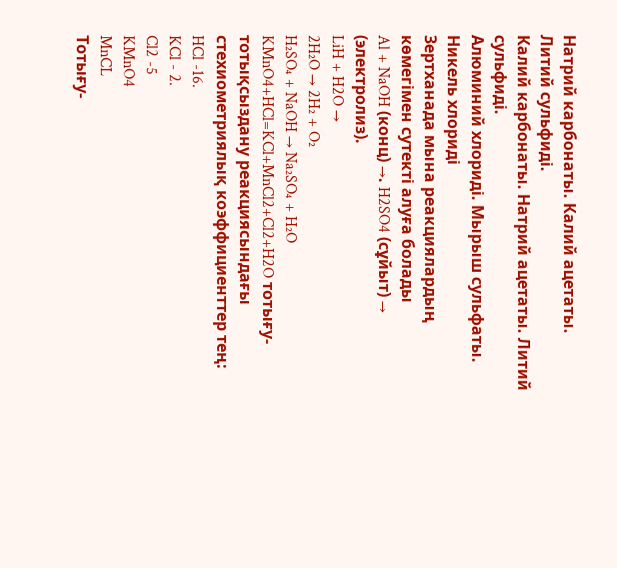Натрий карбонаты. Калий ацетаты.
Литий сульфиді.
Калий карбонаты. Натрий ацетаты. Литий сульфиді.
Алюминий хлориді. Мырыш сульфаты. Никель хлориді
Зертханада мына реакциялардың көмегімен сутекті алуға болады
Al + NaOH (конц) →. H2SO4 (сұйыт) → (электролиз).
LiH + H2O →
2H₂O → 2H₂ + O₂
H₂SO₄ + NaOH → Na₂SO₄ + H₂O
KMnO4+HCl=KCl+MnCl2+Cl2+H2O тотығу-тотықсыздану реакциясындағы стехиометриялық коэффициенттер тең:
HCl -16.
KCl - 2.
Cl2 -5
KMnO4
MnCL
Тотығу-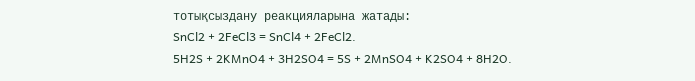тотықсыздану реакцияларына жатады:
SnCl2 + 2FeCl3 = SnCl4 + 2FeCl2.
5H2S + 2KMnO4 + 3H2SO4 = 5S + 2MnSO4 + K2SO4 + 8H2O.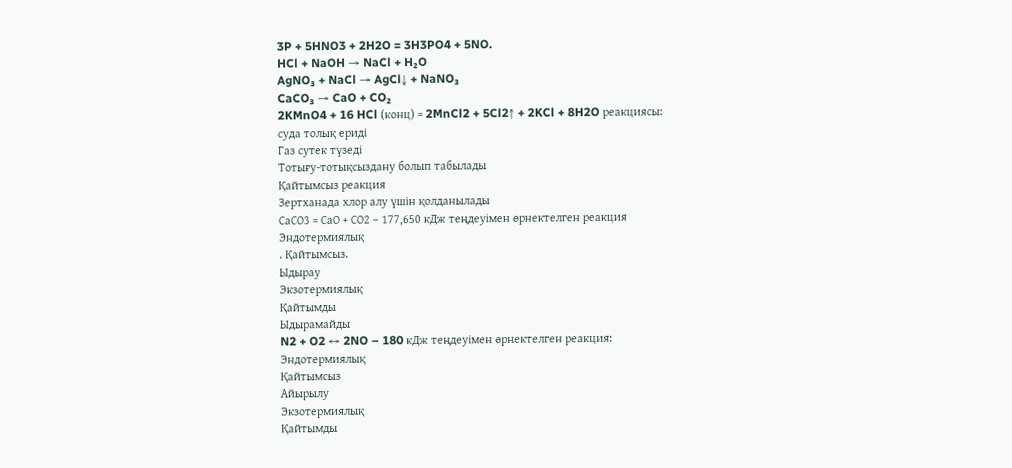3P + 5HNO3 + 2H2O = 3H3PO4 + 5NO.
HCl + NaOH → NaCl + H₂O
AgNO₃ + NaCl → AgCl↓ + NaNO₃
CaCO₃ → CaO + CO₂
2KMnO4 + 16 HCl (конц) = 2MnCl2 + 5Cl2↑ + 2KCl + 8H2O реакциясы:
суда толық ериді
Газ сутек түзеді
Тотығу-тотықсыздану болып табылады
Қайтымсыз реакция
Зертханада хлор алу үшін қолданылады
СаСО3 = СаО + СО2 – 177,650 кДж теңдеуімен өрнектелген реакция
Эндотермиялық
. Қайтымсыз.
Ыдырау
Экзотермиялық
Қайтымды
Ыдырамайды
N2 + O2 ↔ 2NO – 180 кДж теңдеуімен өрнектелген реакция:
Эндотермиялық
Қайтымсыз
Айырылу
Экзотермиялық
Қайтымды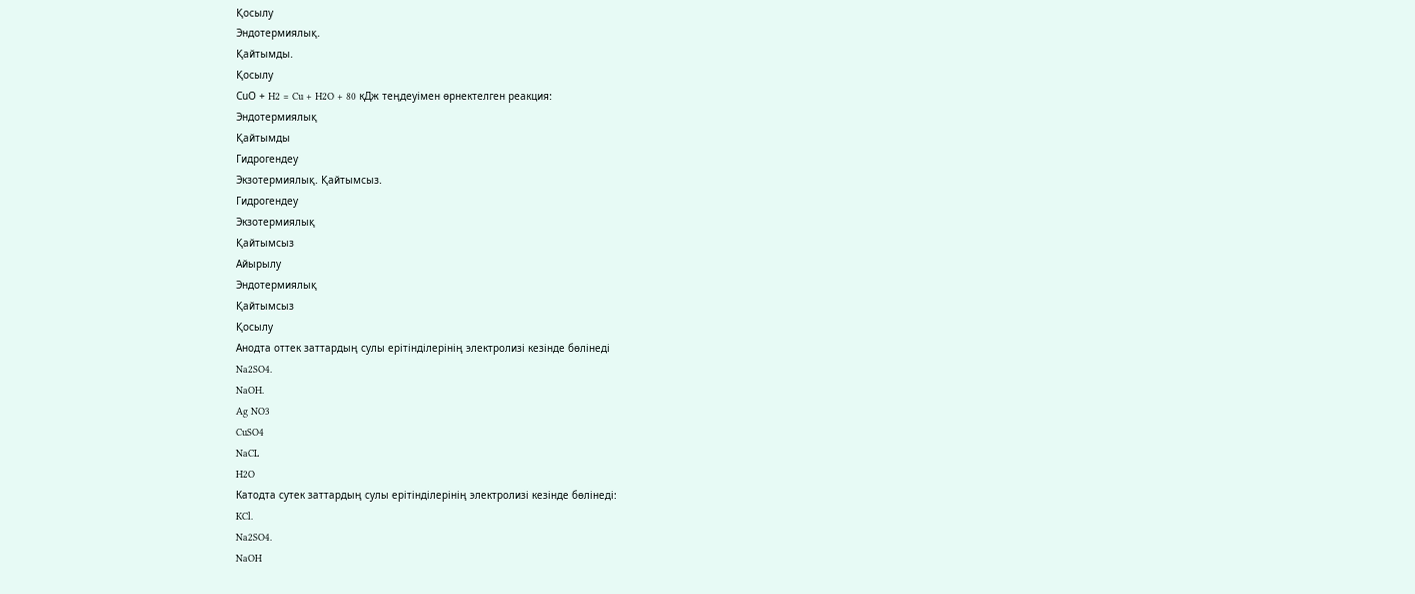Қосылу
Эндотермиялық.
Қайтымды.
Қосылу
СuO + H2 = Cu + H2O + 80 кДж теңдеуімен өрнектелген реакция:
Эндотермиялық
Қайтымды
Гидрогендеу
Экзотермиялық. Қайтымсыз.
Гидрогендеу
Экзотермиялық
Қайтымсыз
Айырылу
Эндотермиялық
Қайтымсыз
Қосылу
Анодта оттек заттардың сулы ерітінділерінің электролизі кезінде бөлінеді
Na2SO4.
NaOH.
Ag NO3
CuSO4
NaCL
H2O
Катодта сутек заттардың сулы ерітінділерінің электролизі кезінде бөлінеді:
KCl.
Na2SO4.
NaOH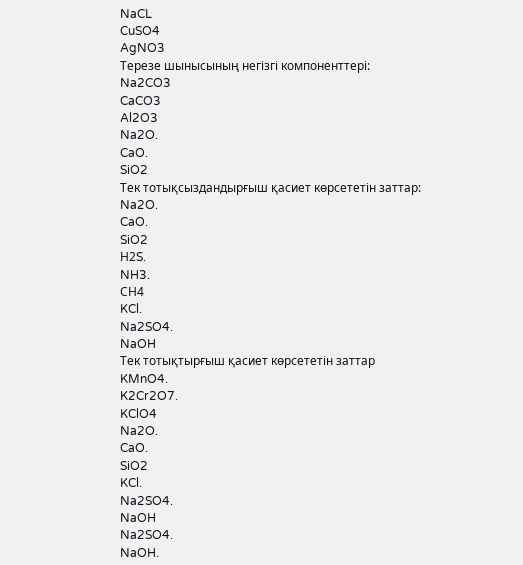NaCL
CuSO4
AgNO3
Терезе шынысының негізгі компоненттері:
Na2CO3
CaCO3
Al2O3
Na2O.
CaO.
SiO2
Тек тотықсыздандырғыш қасиет көрсететін заттар:
Na2O.
CaO.
SiO2
Н2S.
NH3.
СН4
KCl.
Na2SO4.
NaOH
Тек тотықтырғыш қасиет көрсететін заттар
KMnO4.
K2Cr2O7.
KClO4
Na2O.
CaO.
SiO2
KCl.
Na2SO4.
NaOH
Na2SO4.
NaOH.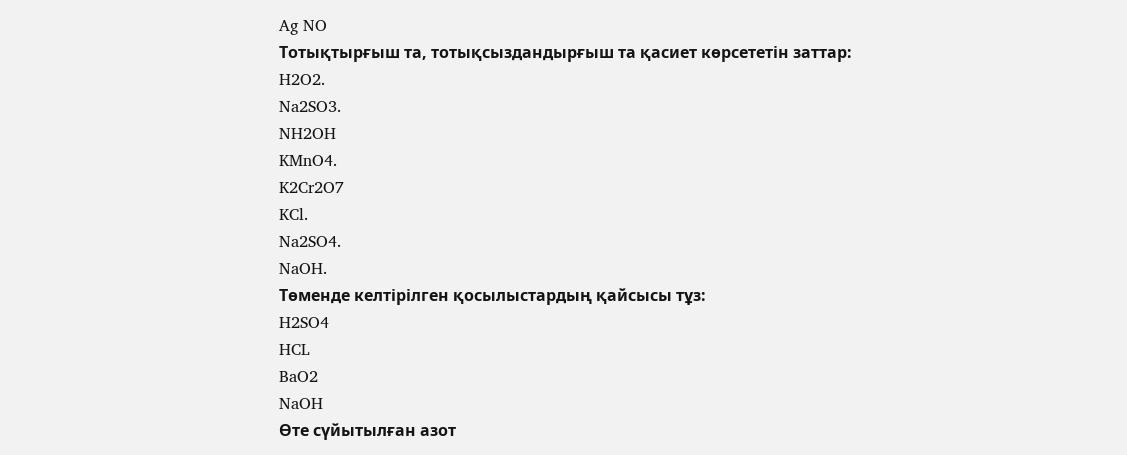Ag NO
Тотықтырғыш та, тотықсыздандырғыш та қасиет көрсететін заттар:
H2O2.
Na2SO3.
NH2OH
KMnO4.
K2Cr2O7
KCl.
Na2SO4.
NaOH.
Төменде келтірілген қосылыстардың қайсысы тұз:
H2SO4
HCL
BaO2
NaOH
Өте сүйытылған азот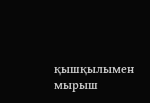қышқылымен мырыш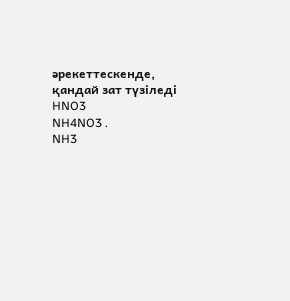әрекеттескенде, қандай зат түзіледі
HNO3
NH4NO3 .
NH3